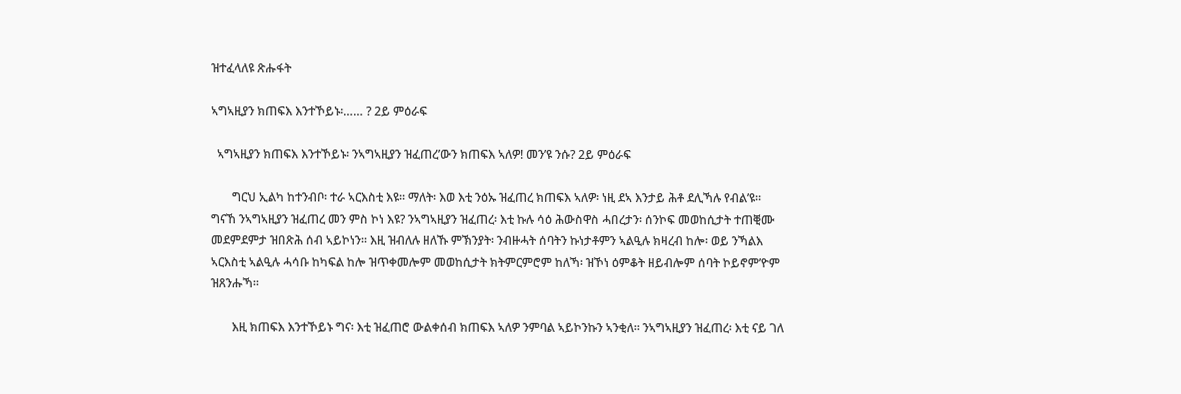ዝተፈላለዩ ጽሑፋት

ኣግኣዚያን ክጠፍእ እንተኾይኑ፡…… ? 2ይ ምዕራፍ

  ኣግኣዚያን ክጠፍእ እንተኾይኑ፡ ንኣግኣዚያን ዝፈጠረ’ውን ክጠፍእ ኣለዎ! መን’ዩ ንሱ? 2ይ ምዕራፍ

       ግርህ ኢልካ ከተንብቦ፡ ተራ ኣርእስቲ እዩ። ማለት፡ እወ እቲ ንዕኡ ዝፈጠረ ክጠፍእ ኣለዎ፡ ነዚ ደኣ እንታይ ሕቶ ደሊኻሉ የብል’ዩ። ግናኸ ንኣግኣዚያን ዝፈጠረ መን ምስ ኮነ እዩ? ንኣግኣዚያን ዝፈጠረ፡ እቲ ኩሉ ሳዕ ሕውስዋስ ሓበረታን፡ ሰንኮፍ መወከሲታት ተጠቒሙ መደምደምታ ዝበጽሕ ሰብ ኣይኮነን። እዚ ዝብለሉ ዘለኹ ምኽንያት፡ ንብዙሓት ሰባትን ኩነታቶምን ኣልዒሉ ክዛረብ ከሎ፡ ወይ ንኻልእ ኣርእስቲ ኣልዒሉ ሓሳቡ ከካፍል ከሎ ዝጥቀመሎም መወከሲታት ክትምርምሮም ከለኻ፡ ዝኾነ ዕምቆት ዘይብሎም ሰባት ኮይኖም’ዮም ዝጸንሑኻ።

       እዚ ክጠፍእ እንተኾይኑ ግና፡ እቲ ዝፈጠሮ ውልቀሰብ ክጠፍእ ኣለዎ ንምባል ኣይኮንኩን ኣንቂለ። ንኣግኣዚያን ዝፈጠረ፡ እቲ ናይ ገለ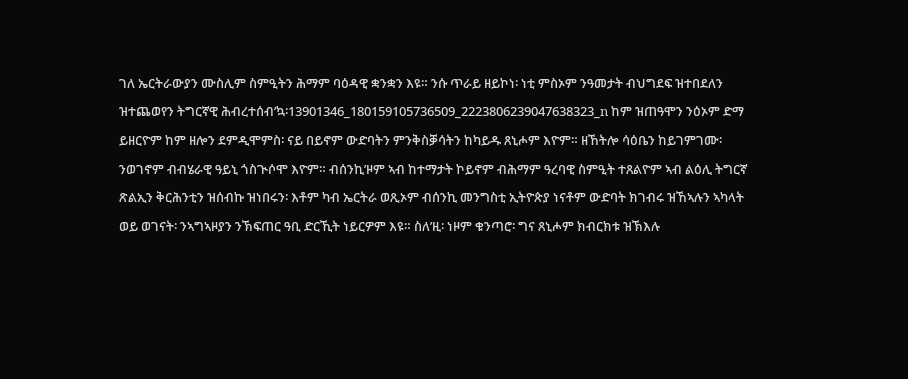ገለ ኤርትራውያን ሙስሊም ስምዒትን ሕማም ባዕዳዊ ቋንቋን እዩ። ንሱ ጥራይ ዘይኮነ፡ ነቲ ምስኦም ንዓመታት ብህግደፍ ዝተበደለን ዝተጨወየን ትግርኛዊ ሕብረተሰብ’ኳ፡13901346_180159105736509_2223806239047638323_n ከም ዝጠዓሞን ንዕኦም ድማ ይዘርዮም ከም ዘሎን ደምዲሞምስ፡ ናይ በይኖም ውድባትን ምንቅስቓሳትን ከካይዱ ጸኒሖም እዮም። ዘኸትሎ ሳዕቤን ከይገምገሙ፡ ንወገኖም ብብሄራዊ ዓይኒ ጎስጒሶሞ እዮም። ብሰንኪ’ዞም ኣብ ከተማታት ኮይኖም ብሕማም ዓረባዊ ስምዒት ተጸልዮም ኣብ ልዕሊ ትግርኛ ጽልኢን ቅርሕንቲን ዝሰብኩ ዝነበሩን፡ እቶም ካብ ኤርትራ ወጺኦም ብሰንኪ መንግስቲ ኢትዮጵያ ነናቶም ውድባት ክገብሩ ዝኸኣሉን ኣካላት ወይ ወገናት፡ ንኣግኣዞያን ንኽፍጠር ዓቢ ድርኺት ነይርዎም እዩ። ስለ’ዚ፡ ነዞም ቁንጣሮ፡ ግና ጸኒሖም ክብርክቱ ዝኽእሉ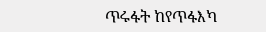ጥሩፋት ከየጥፋእካ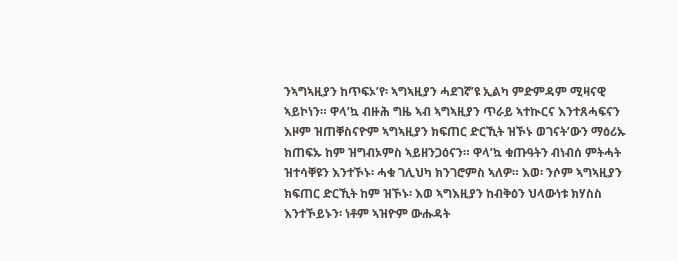ንኣግኣዚያን ከጥፍኦ’የ፡ ኣግኣዚያን ሓደገኛ’ዩ ኢልካ ምድምዳም ሚዛናዊ ኣይኮነን። ዋላ’ኳ ብዙሕ ግዜ ኣብ ኣግኣዚያን ጥራይ ኣተኲርና እንተጸሓፍናን እዞም ዝጠቐስናዮም ኣግኣዚያን ክፍጠር ድርኺት ዝኾኑ ወገናት’ውን ማዕሪኡ ክጠፍኡ ከም ዝግብኦምስ ኣይዘንጋዕናን። ዋላ’ኳ ቁጡዓትን ብነብሰ ምትሓት ዝተሳቐዩን እንተኾኑ፡ ሓቁ ገሊህካ ክንገሮምስ ኣለዎ። እወ፡ ንሶም ኣግኣዚያን ክፍጠር ድርኺት ከም ዝኾኑ፡ እወ ኣግእዚያን ከብቅዕን ህላውነቱ ክሃስስ እንተኾይኑን፡ ነቶም ኣዝዮም ውሑዳት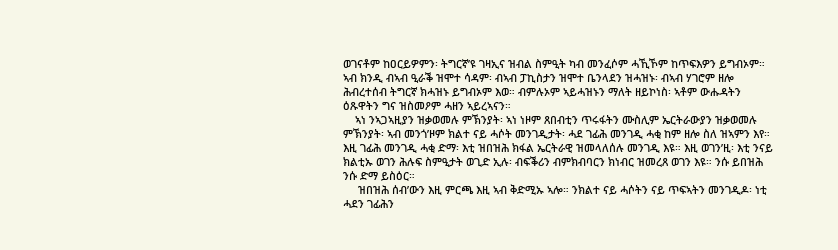ወገናቶም ከዐርይዎምን፡ ትግርኛ’ዩ ገዛኢና ዝብል ስምዒት ካብ መንፈሶም ሓኺኾም ከጥፍእዎን ይግብኦም። ኣብ ክንዲ ብኣብ ዒራቕ ዝሞተ ሳዳም፡ ብኣብ ፓኪስታን ዝሞተ ቤንላደን ዝሓዝኑ፡ ብኣብ ሃገሮም ዘሎ ሕብረተሰብ ትግርኛ ክሓዝኑ ይግብኦም እወ። ብምሉኦም ኣይሓዝኑን ማለት ዘይኮነስ፡ ኣቶም ውሑዳትን ዕጹዋትን ግና ዝስመዖም ሓዘን ኣይረኣናን።
    ኣነ ንኣጋኣዚያን ዝቃወመሉ ምኽንያት፡ ኣነ ነዞም ጸበብቲን ጥሩፋትን ሙስሊም ኤርትራውያን ዝቃወመሉ ምኽንያት፡ ኣብ መንጎ’ዞም ክልተ ናይ ሓሶት መንገዲታት፡ ሓደ ገፊሕ መንገዲ ሓቂ ከም ዘሎ ስለ ዝኣምን እየ። እዚ ገፊሕ መንገዲ ሓቂ ድማ፡ እቲ ዝበዝሕ ክፋል ኤርትራዊ ዝመላለሰሉ መንገዲ እዩ። እዚ ወገን’ዚ፡ እቲ ንናይ ክልቲኡ ወገን ሕሉፍ ስምዒታት ወጊድ ኢሉ፡ ብፍቕሪን ብምክብባርን ክነብር ዝመረጸ ወገን እዩ። ንሱ ይበዝሕ ንሱ ድማ ይስዕር።
     ዝበዝሕ ሰብ’ውን እዚ ምርጫ እዚ ኣብ ቅድሚኡ ኣሎ። ንክልተ ናይ ሓሶትን ናይ ጥፍኣትን መንገዲዶ፡ ነቲ ሓደን ገፊሕን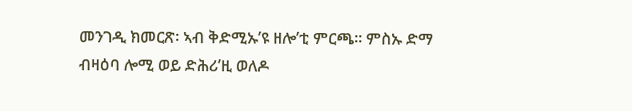መንገዲ ክመርጽ፡ ኣብ ቅድሚኡ’ዩ ዘሎ’ቲ ምርጫ። ምስኡ ድማ ብዛዕባ ሎሚ ወይ ድሕሪ’ዚ ወለዶ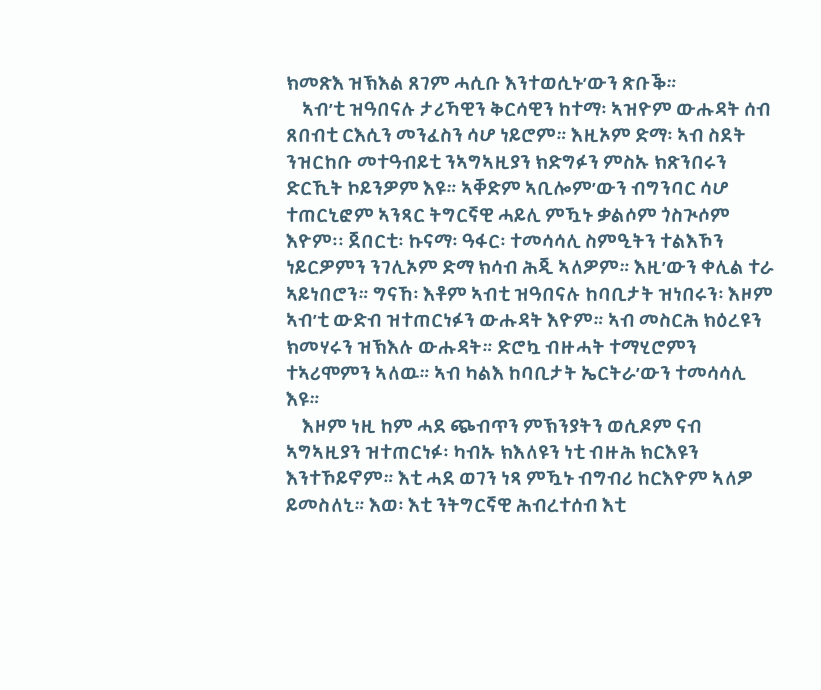ክመጽእ ዝኽእል ጸገም ሓሲቡ እንተወሲኑ’ውን ጽቡቕ።
    ኣብ’ቲ ዝዓበናሉ ታሪኻዊን ቅርሳዊን ከተማ፡ ኣዝዮም ውሑዳት ሰብ ጸበብቲ ርእሲን መንፈስን ሳሆ ነይሮም። እዚኦም ድማ፡ ኣብ ስደት ንዝርከቡ መተዓብይቲ ንኣግኣዚያን ክድግፉን ምስኡ ክጽንበሩን ድርኺት ኮይንዎም እዩ። ኣቐድም ኣቢሎም’ውን ብግንባር ሳሆ ተጠርኒፎም ኣንጻር ትግርኛዊ ሓይሊ ምዃኑ ቃልሶም ጎስጒሶም እዮም፡፡ ጀበርቲ፡ ኩናማ፡ ዓፋር፡ ተመሳሳሊ ስምዒትን ተልእኾን ነይርዎምን ንገሊኦም ድማ ክሳብ ሕጂ ኣለዎም። እዚ’ውን ቀሊል ተራ ኣይነበሮን። ግናኸ፡ እቶም ኣብቲ ዝዓበናሉ ከባቢታት ዝነበሩን፡ እዞም ኣብ’ቲ ውድብ ዝተጠርነፉን ውሑዳት እዮም። ኣብ መስርሕ ክዕረዩን ክመሃሩን ዝኽእሉ ውሑዳት። ድሮኳ ብዙሓት ተማሂሮምን ተኣሪሞምን ኣለዉ። ኣብ ካልእ ከባቢታት ኤርትራ’ውን ተመሳሳሊ እዩ።
    እዞም ነዚ ከም ሓደ ጭብጥን ምኽንያትን ወሲዶም ናብ ኣግኣዚያን ዝተጠርነፉ፡ ካብኡ ክእለዩን ነቲ ብዙሕ ክርእዩን እንተኾይኖም። እቲ ሓደ ወገን ነጻ ምዃኑ ብግብሪ ከርእዮም ኣለዎ ይመስለኒ። እወ፡ እቲ ንትግርኛዊ ሕብረተሰብ እቲ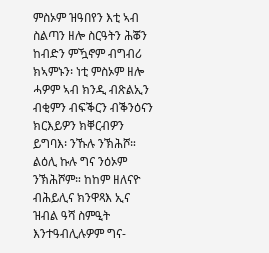ምስኦም ዝዓበየን እቲ ኣብ ስልጣን ዘሎ ስርዓትን ሕቖን ከብድን ምዃኖም ብግብሪ ክኣምኑን፡ ነቲ ምስኦም ዘሎ ሓዎም ኣብ ክንዲ ብጽልኢን ብቂምን ብፍቕርን ብቕንዕናን ክርእይዎን ክቐርብዎን ይግባእ፡ ንኹሉ ንኽሕሾ። ልዕሊ ኩሉ ግና ንዕኦም ንኽሕሾም። ከከም ዘለናዮ ብሕይሊና ክንዋጻእ ኢና ዝብል ዓሻ ስምዒት እንተዓብሊሉዎም ግና-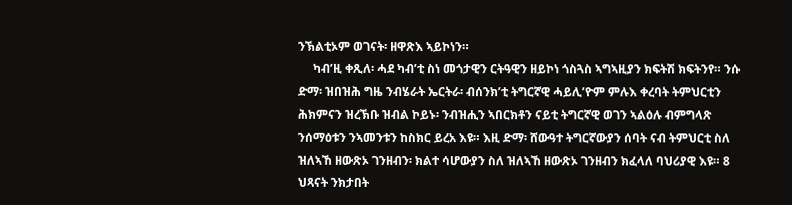ንኽልቲኦም ወገናት፡ ዘዋጽእ ኣይኮነን።
     ካብ’ዚ ቀጺለ፡ ሓደ ካብ’ቲ ስነ መጎታዊን ርትዓዊን ዘይኮነ ጎስጓስ ኣግኣዚያን ክፍትሽ ክፍትንየ። ንሱ ድማ፡ ዝበዝሕ ግዜ ንብሄራት ኤርትራ፡ ብሰንክ’ቲ ትግርኛዊ ሓይሊ’ዮም ምሉእ ቀረባት ትምህርቲን ሕክምናን ዝረኽቡ ዝብል ኮይኑ፡ ንብዝሒን ኣበርክቶን ናይቲ ትግርኛዊ ወገን ኣልዕሉ ብምግላጽ ንሰማዕቱን ንኣመንቱን ከስክር ይረአ እዩ። እዚ ድማ፡ ሸውዓተ ትግርኛውያን ሰባት ናብ ትምህርቲ ስለ ዝለኣኸ ዘውጽኦ ገንዘብን፡ ክልተ ሳሆውያን ስለ ዝለኣኸ ዘውጽኦ ገንዘብን ክፈላለ ባህሪያዊ እዩ። 8 ህጻናት ንክታበት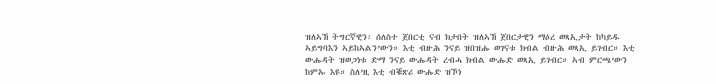ዝለኣኸ ትግርኛዊን፡ ሰለስተ ጀበርቲ ናብ ክታበት ዝለኣኸ ጀበርታዊን ማዕረ ወጻኢታት ከካይዱ ኣይግባእን ኣይከኣልን’ውን። እቲ ብዙሕ ንናይ ዝበዝሑ ወገናቱ ክብል ብዙሕ ወጻኢ ይገብር። እቲ ውሑዳት ዝወጋነቱ ድማ ንናይ ውሑዳት ረብሓ ክብል ውሑድ ወጻኢ ይገብር። ኣብ ምርጫ’ውን ከምኡ እዩ። ስለ’ዚ እቲ ብቑጽሪ ውሑድ ዝኾነ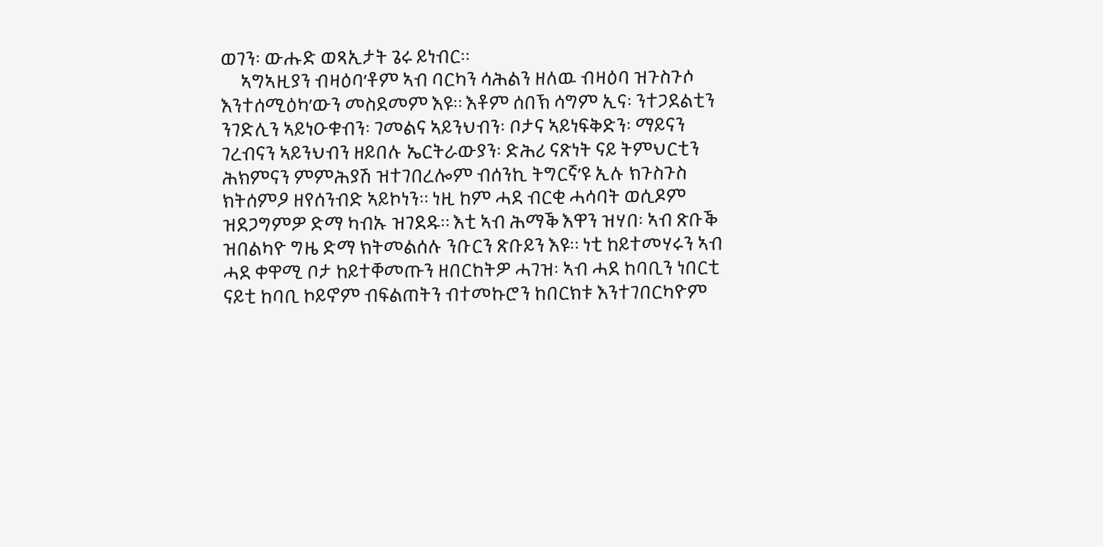ወገን፡ ውሑድ ወጻኢታት ጌሩ ይነብር።
     ኣግኣዚያን ብዛዕባ’ቶም ኣብ ባርካን ሳሕልን ዘለዉ ብዛዕባ ዝጉስጉሶ እንተሰሚዕካ’ውን መስደመም እዩ። እቶም ሰበኽ ሳግም ኢና፡ ንተጋደልቲን ንገድሊን ኣይነዑቁብን፡ ገመልና ኣይንህብን፡ ቦታና ኣይነፍቅድን፡ ማይናን ገረብናን ኣይንህብን ዘይበሉ ኤርትራውያን፡ ድሕሪ ናጽነት ናይ ትምህርቲን ሕክምናን ምምሕያሽ ዝተገበረሎም ብሰንኪ ትግርኛ’ዩ ኢሉ ክጉስጉስ ክትሰምዖ ዘየሰንብድ ኣይኮነን። ነዚ ከም ሓደ ብርቂ ሓሳባት ወሲዶም ዝደጋግምዎ ድማ ካብኡ ዝገደዱ። እቲ ኣብ ሕማቕ እዋን ዝሃበ፡ ኣብ ጽቡቕ ዝበልካዮ ግዜ ድማ ክትመልሰሉ ንቡርን ጽቡይን እዩ። ነቲ ከይተመሃሩን ኣብ ሓደ ቀዋሚ ቦታ ከይተቐመጡን ዘበርከትዎ ሓገዝ፡ ኣብ ሓደ ከባቢን ነበርቲ ናይቲ ከባቢ ኮይኖም ብፍልጠትን ብተመኩሮን ከበርክቱ እንተገበርካዮም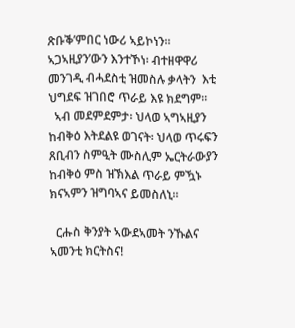ጽቡቕ’ምበር ነውሪ ኣይኮነን። ኣጋኣዚያን’ውን እንተኾነ፡ ብተዘዋዋሪ መንገዲ ብሓደስቲ ዝመስሉ ቃላትን  እቲ ህግደፍ ዝገበሮ ጥራይ እዩ ክደግም።
  ኣብ መደምደምታ፡ ህላወ ኣግኣዚያን ከብቅዕ እትደልዩ ወገናት፡ ህላወ ጥሩፍን ጸቢብን ስምዒት ሙስሊም ኤርትራውያን ከብቅዕ ምስ ዝኽእል ጥራይ ምዃኑ ክናኣምን ዝግባኣና ይመስለኒ።

  ርሑስ ቅንያት ኣውደኣመት ንኹልና ኣመንቲ ክርትስና!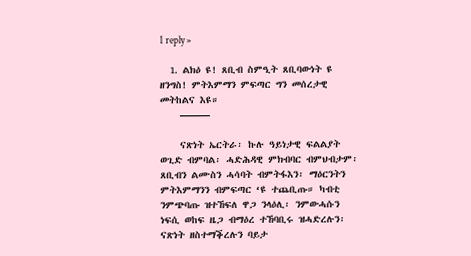1 reply »

  1. ልክዕ ዩ! ጸቢብ ስምዒት ጸቢባውነት ዩ ዘንግስ! ምትእምማን ምፍጣር ግን መሰረታዊ መትከልና እዩ።
    ———

    ናጽነት ኤርትራ፡ ኩሉ ዓይነታዊ ፍልልያት ወጊድ ብምባል፡ ሓድሕዳዊ ምክብባር ብምህብታም፡ ጸቢብን ልሙስን ሓሳባት ብምትፋእን፡ ማዕርንትን ምትእምማንን ብምፍጣር ‘ዩ ተጨቢጡ። ካብቲ ንምጭባጡ ዝተኸፍለ ዋጋ ንላዕሊ፡ ንምውሓሱን ነፍሲ ወከፍ ዜጋ ብማዕረ ተኸባቢሩ ዝሓድረሉን፡ ናጽነት ዘስተማቕረሉን ባይታ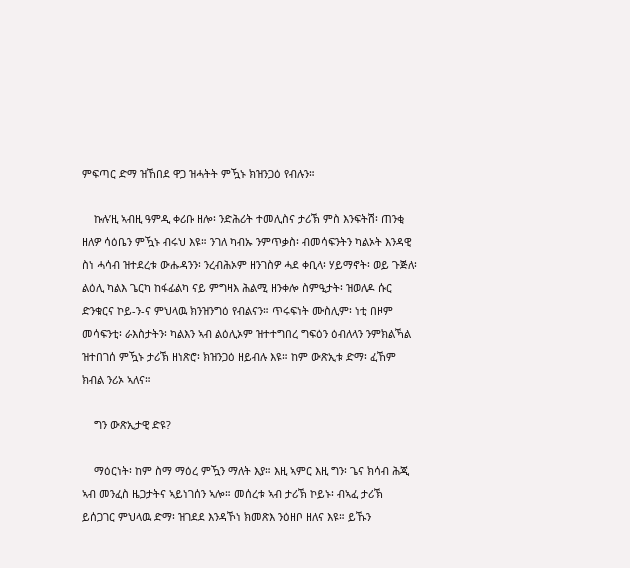ምፍጣር ድማ ዝኸበደ ዋጋ ዝሓትት ምዃኑ ክዝንጋዕ የብሉን።

    ኩሉ’ዚ ኣብዚ ዓምዲ ቀሪቡ ዘሎ፡ ንድሕሪት ተመሊስና ታሪኽ ምስ እንፍትሽ፡ ጠንቂ ዘለዎ ሳዕቤን ምዃኑ ብሩህ እዩ። ንገለ ካብኡ ንምጥቃስ፡ ብመሳፍንትን ካልኦት እንዳዊ ስነ ሓሳብ ዝተደረቱ ውሑዳንን፡ ንረብሕኦም ዘንገስዎ ሓደ ቀቢላ፡ ሃይማኖት፡ ወይ ጉጅለ፡ ልዕሊ ካልእ ጌርካ ከፋፊልካ ናይ ምግዛእ ሕልሚ ዘንቀሎ ስምዒታት፡ ዝወለዶ ሱር ድንቁርና ኮይ-ን-ና ምህላዉ ክንዝንግዕ የብልናን። ጥሩፍነት ሙስሊም፡ ነቲ በዞም መሳፍንቲ፡ ራእስታትን፡ ካልእን ኣብ ልዕሊኦም ዝተተግበረ ግፍዕን ዕብለላን ንምክልኻል ዝተበገሰ ምዃኑ ታሪኽ ዘነጽሮ፡ ክዝንጋዕ ዘይብሉ እዩ። ከም ውጽኢቱ ድማ፡ ፈኸም ክብል ንሪኦ ኣለና።

    ግን ውጽኢታዊ ድዩ?

    ማዕርነት፡ ከም ስማ ማዕረ ምዃን ማለት እያ። እዚ ኣምር እዚ ግን፡ ጌና ክሳብ ሕጂ ኣብ መንፈስ ዜጋታትና ኣይነገሰን ኣሎ። መሰረቱ ኣብ ታሪኽ ኮይኑ፡ ብኣፈ ታሪኽ ይሰጋገር ምህላዉ ድማ፡ ዝገደደ እንዳኾነ ክመጽእ ንዕዘቦ ዘለና እዩ። ይኹን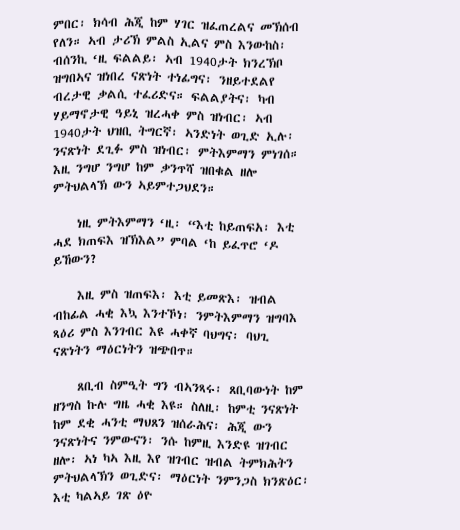ምበር፡ ክሳብ ሕጂ ከም ሃገር ዝፈጠረልና መኽሰብ የለን። ኣብ ታሪኽ ምልስ ኢልና ምስ እንውከስ፡ ብሰንኪ ‘ዚ ፍልልይ፡ ኣብ 1940ታት ክንረኽቦ ዝግበኣና ዝነበረ ናጽነት ተነፊግና፡ ንዘይተደልየ ብረታዊ ቃልሲ ተፈሪድና። ፍልልያትና፡ ካብ ሃይማኖታዊ ዓይኒ ዝረሓቀ ምስ ዝነብር፡ ኣብ 1940ታት ህዝቢ ትግርኛ፡ ኣንድነት ወጊድ ኢሉ፡ ንናጽነት ደጊፉ ምስ ዝነብር፡ ምትእምማን ምነገሰ። እዚ ንግሆ ንግሆ ከም ቃንጥሻ ዝበቁል ዘሎ ምትህልላኽ ውን ኣይምተጋህደን።

    ነዚ ምትእምማን ‘ዚ፡ “እቲ ከይጠፍአ፡ እቲ ሓደ ክጠፍእ ዝኽእል” ምባል ‘ከ ይፈጥሮ ‘ዶ ይኸውን?

    እዚ ምስ ዝጠፍእ፡ እቲ ይመጽእ፡ ዝብል ብከፊል ሓቂ እኳ እንተኾነ፡ ንምትእምማን ዝግባእ ጻዕሪ ምስ እንገብር እዩ ሓቀኛ ባህግና፡ ባህጊ ናጽነትን ማዕርነትን ዝጭበጥ።

    ጸቢብ ስምዒት ግን ብኣንጻሩ፡ ጸቢባውነት ከም ዘንግስ ኩሉ ግዜ ሓቂ እዩ። ስለዚ፡ ከምቲ ንናጽነት ከም ደቂ ሓንቲ ማህጸን ዝሰራሕና፡ ሕጂ ውን ንናጽነትና ንምውናን፡ ንሱ ከምዚ እንድዩ ዝገብር ዘሎ፡ ኣነ ካኣ እዚ እየ ዝገብር ዝብል ትምክሕትን ምትህልላኽን ወጊድና፡ ማዕርነት ንምንጋስ ክንጽዕር፡ እቲ ካልኣይ ገጽ ዕዮ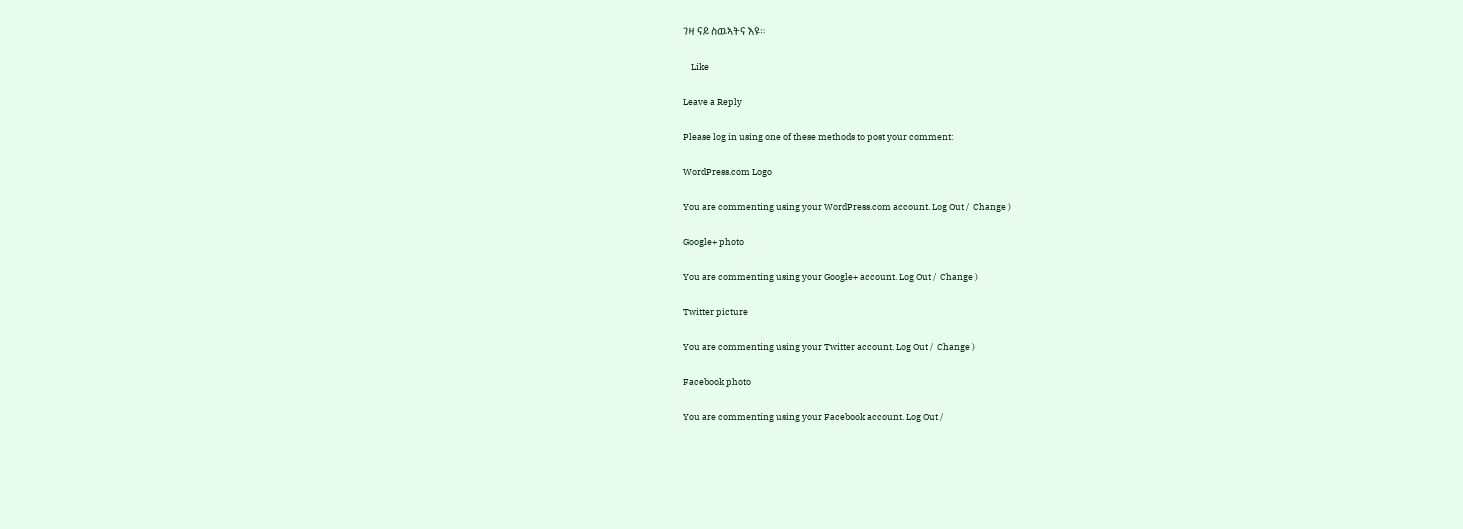ገዛ ናይ ስዉኣትና እዩ።

    Like

Leave a Reply

Please log in using one of these methods to post your comment:

WordPress.com Logo

You are commenting using your WordPress.com account. Log Out /  Change )

Google+ photo

You are commenting using your Google+ account. Log Out /  Change )

Twitter picture

You are commenting using your Twitter account. Log Out /  Change )

Facebook photo

You are commenting using your Facebook account. Log Out /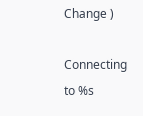Change )

Connecting to %s